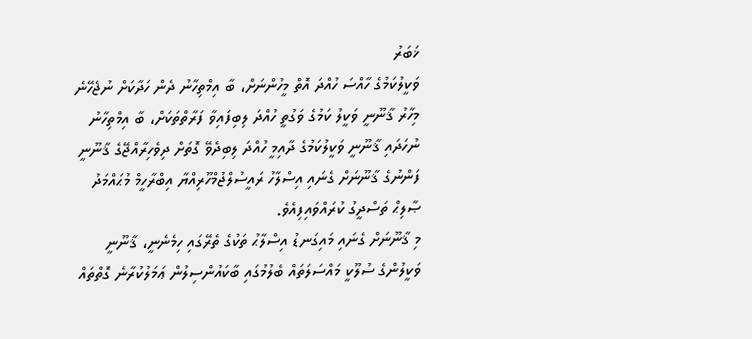ޚަބަރު
ވަކީލުކަމުގެ ހާއްސަ ހުއްދަ އޮތް މީހުންނަށް، ބާ އިމްތިހާނު ދެން ހަދާކަށް ނުޖެހޭނެ
މިހާރު ޤާނޫނީ ވަކީލު ކަމުގެ ވަގުތީ ހުއްދަ ލިބިފައިވާ ފަރާތްތަކަށް، ބާ އިމްތިހާނު ނުހަދައި ޤާނޫނީ ވަކީލުކަމުގެ ދާއިމީ ހުއްދަ ލިބިދެވޭ ގޮތަށް ދިވެހިރާއްޖޭގެ ޤާނޫނީ ފަންނުގެ ޤާނޫނަށް ގެނައި އިސްލާހު ރައީސުލްޖުމްހޫރިއްޔާ އިބްރާހީމް މުޙައްމަދު ޞާލިޙް ތަސްދީގު ކުރައްވައިފިއެވެ.
މި ޤާނޫނަށް ގެނައި މައިގަނޑު އިސްލާޙު ތަކުގެ ތެރޭގައި ހިމެނެނީ، ޤާނޫނީ ވަކީލުންގެ ސުލޫކީ މައްސަލަތައް ބެލުމުގައި ބާކައުންސިލުން ޢަމަލުކުރާނެ ގޮތްތައް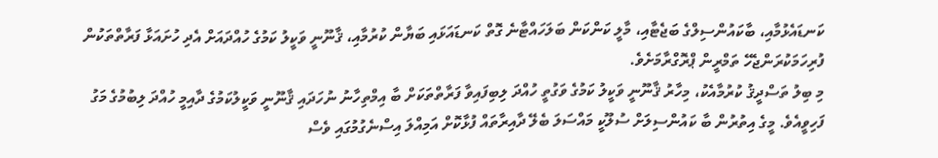ކަނޑައެޅުމާއި، ބާކައުންސިލްގެ ބަޖެޓާއި، މާލީ ކަންކަން ބަލަހައްޓާނެ ގޮތް ކަނޑައަޅައި ބަޔާން ކުރުމާއި، ޤާނޫނީ ވަކީލު ކަމުގެ ހުއްދައަށް އެދި ހުށައަޅާ ފަރާތްތަކުން ފުރިހަމަކުރަންޖެހޭ ތަމްރީން ޕްރޮގްރާމަށެވެ.
މި ބިލު ތަސްދީޤު ކުރުމާއެކު، މިހާރު ޤާނޫނީ ވަކީލު ކަމުގެ ވަގުތީ ހުއްދަ ލިބިފައިވާ ފަރާތްތަކަށް ބާ އިމްތިހާނު ނުހަދައި ޤާނޫނީ ވަކީލުކަމުގެ ދާއިމީ ހުއްދަ ލިބުމުގެ މަގު ފަހިވީއެވެ. މީގެ އިތުރުން ބާ ކައުންސިލަށް ސުލޫކީ މައްސަލަ ބެލޭ ދާއިރާތައް ފުޅާކޮށް އަމިއްލަ އިސްނެގުމުގައި ވެސް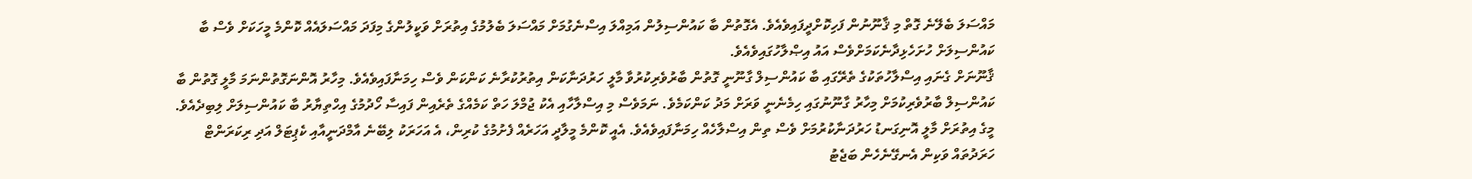މައްސަލަ ބެލޭނެ ގޮތް މި ޤާނޫނުން ފަހިކޮށްދީފައިވެއެވެ. އެގޮތުން ބާ ކައުންސިލުން އަމިއްލަ އިސްނެގުމަށް މައްސަލަ ބެލުމުގެ އިތުރަށް ވަކީލުންގެ މިފަދަ މައްސަލައެއް ކޮންމެ މީހަކަށް ވެސް ބާ ކައުންސިލަށް ހުށަހެޅިދާނެކަމަށްވެސް އައު އިޞްލާހުގައިވެއެވެ.
ޤާނޫނަށް ގެނައި އިސްލާހުތަކުގެ ތެރޭގައި ބާ ކައުންސިލް ގާނޫނީ ގޮތުން ބާރުވެރިކުރުވާ މާލީ ހަރުދަނާކަން އިތުރުކުރާނެ ކަންކަން ވެސް ހިމަނާފައިވެއެވެ. މިހާރު އޮންނަގޮތުންނަމަ މާލީ ގޮތުން ބާ ކައުންސިލް ބާރުވެރިކުމަށް މިހާރު ގާނޫނުގައި ހިމެނެނީ ވަރަށް މަދު ކަންކަމެވެ. ނަމަވެސް މި އިސްލާހާއި އެކު ޖުމްލަ ހަތް ކަމެއްގެ ތެރެއިން ފައިސާ ހޯދުމުގެ އިހްތިޔާރު ބާ ކައުންސިލަށް ލިބިދެއެވެ.
މީގެ އިތުރަށް މާލީ އޮނިގަނޑު ހަރުދަނާކުރުމަށް ވެސް ތިން އިސްލާހެއް ހިމަނާފައިވެއެވެ. އެއީ ކޮންމެ މީލާދީ އަހަރެއް ފެށުމުގެ ކުރިން، އެ އަހަރަކު ލިބޭނެ އާމްދަނީއާއި ކެޕިޓަލް އަދި ރިކަރަންޓް ހަރަދުތައް ވަކިން އެނގޭނެހެން ބަޖެޓު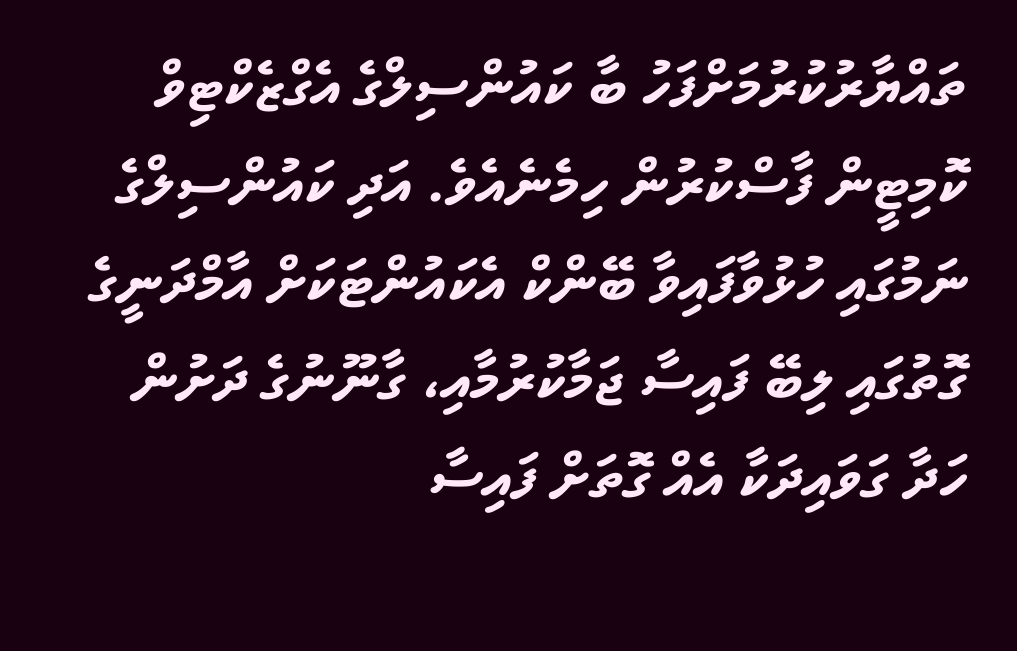ތައްޔާރުކުރުމަށްފަހު ބާ ކައުންސިލްގެ އެގްޒެކްޓިވް ކޮމިޓީން ފާސްކުރުން ހިމެނެއެވެ. އަދި ކައުންސިލްގެ ނަމުގައި ހުޅުވާފައިވާ ބޭންކް އެކައުންޓަކަށް އާމްދަނީގެ ގޮތުގައި ލިބޭ ފައިސާ ޖަމާކުރުމާއި، ގާނޫނުގެ ދަށުން ހަދާ ގަވައިދަކާ އެއް ގޮތަށް ފައިސާ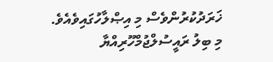ޚަރަދުކުރުންވެސް މި އިޞްލާހުގައިވެއެވެ.
މި ބިލު ރައީސުލްޖުމްހޫރިއްޔާ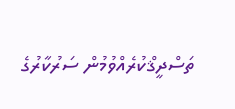ތަސްދީޤްކުރެއްވުމުން ސަރުކާރުގެ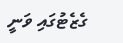ގެޒެޓުގައި ވަނީ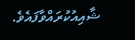ޝާއިއުކުރައްވާފައެވެ.